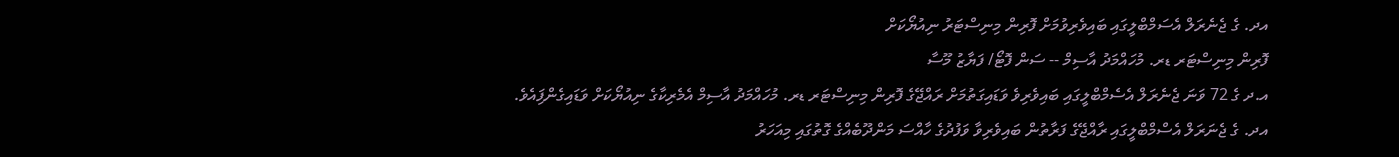އދ. ގެ ޖެނެރަލް އެސަމްބްލީގައި ބައިވެރިވުމަށް ފޮރިން މިނިސްޓަރު ނިއުޔޯކަށް
ފޮރިން މިނިސްޓަރ ޑރ. މުހައްމަދު އާސިމް -- ސަން ފޮޓޯ/ ފަޔާޒު މޫސާ
އ.ދ ގެ 72 ވަނަ ޖެނެރަލް އެސެމްބްލީގައި ބައިވެރިވެ ވަޑައިގަތުމަށް ރައްޖޭގެ ފޮރިން މިނިސްޓަރ ޑރ. މުހައްމަދު އާސިމް އެމެރިކާގެ ނިއުޔޯކަށް ވަޑައިގެންފިައެވެ.
އދ. ގެ ޖެނަރަލް އެސްމްބްލީގައި ރާއްޖޭގެ ފަރާތުން ބައިވެރިވާ ވަފުދުގެ ހާއްސަ މަންދޫބެއްގެ ގޮތުގައި މިއަހަރު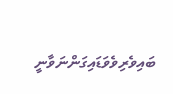ބައިވެރިވެވަޑައިގަންނަވާނީ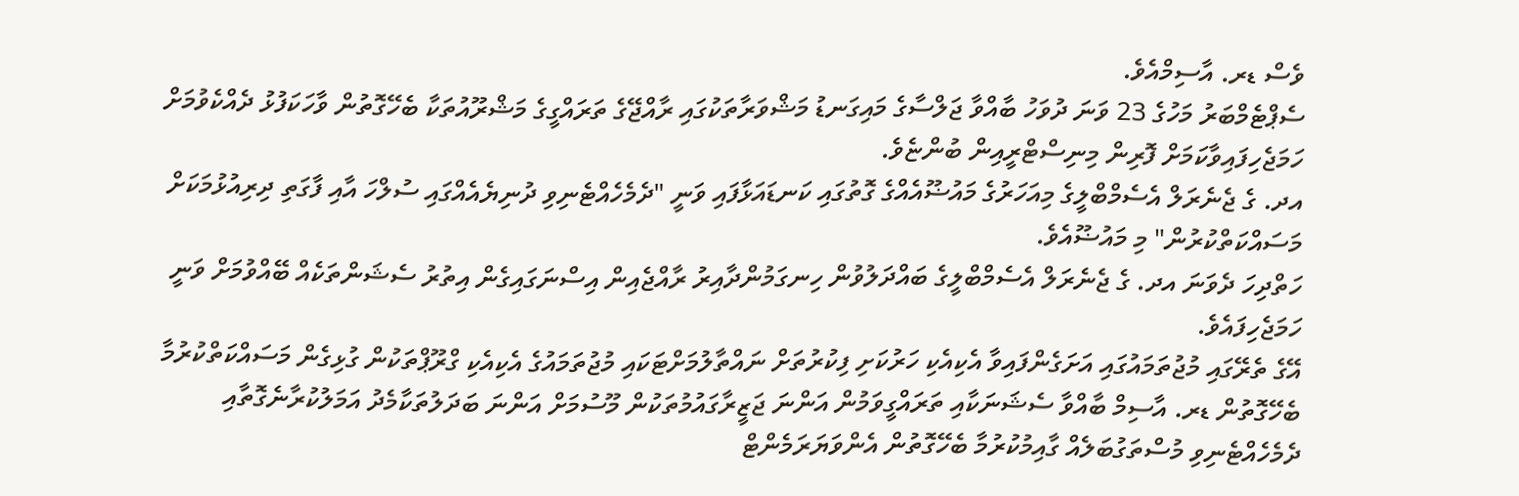ވެސް ޑރ. އާސިމްއެވެ.
ސެޕްޓެމްބަރު މަހުގެ 23 ވަނަ ދުވަހު ބާއްވާ ޖަލްސާގެ މައިގަނޑު މަޝްވަރާތަކުގައި ރާއްޖޭގެ ތަރައްގީގެ މަޝްރޫއުތަކާ ބެހޭގޮތުން ވާހަކަފުޅު ދެއްކެވުމަށް ހަމަޖެހިފައިވާކަމަށް ފޮރިން މިނިސްޓްރީއިން ބުންޏެވެ.
އދ. ގެ ޖެނެރަލް އެސެމްބްލީގެ މިއަހަރުގެ މައުޟޫއެއްގެ ގޮތުގައި ކަނޑައަޅާފައި ވަނީ "ދެމެހެއްޓެނިވި ދުނިޔެއެއްގައި ސުލްހަ އާއި ފާގަތި ދިރިއުޅުމަކަށް މަސައްކަތްކުރުން" މި މައުޟޫއެވެ.
ހަތްދިހަ ދެވަނަ އދ. ގެ ޖެނެރަލް އެސެމްބްލީގެ ބައްދަލުވުން ހިނގަމުންދާއިރު ރާއްޖެއިން އިސްނަގައިގެން އިތުރު ސެޝަންތަކެއް ބޭއްވުމަށް ވަނީ ހަމަޖެހިފައެވެ.
އޭގެ ތެރޭގައި މުޖުތަމައުގައި އަށަގެންފައިވާ އެކިއެކި ހަރުކަށި ފިކުރުތަށް ނައްތާލުމަށްޓަކައި މުޖުތަމައުގެ އެކިއެކި ގްރޫޕްތަކުން ގުޅިގެން މަސައްކަތްކުރުމާ ބެހޭގޮތުން ޑރ. އާސިމް ބާއްވާ ސެޝަނަކާއި ތަރައްގީވަމުން އަންނަ ޖަޒީރާގައުމުތަކުން މޫސުމަށް އަންނަ ބަދަލުތަކާމެދު އަމަލުކުރާނެގޮތާއި ދެމެހެއްޓެނިވި މުސްތަގުބަލެއް ގާއިމުކުރުމާ ބެހޭގޮތުން އެންވަޔަރަމެންޓް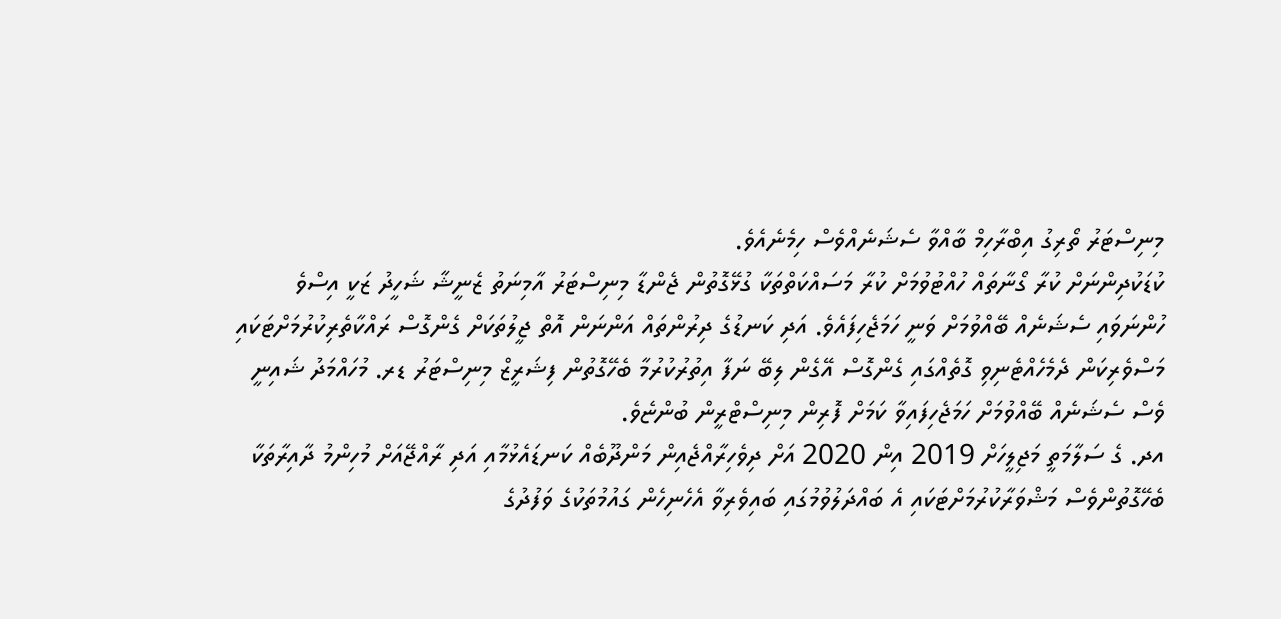މިނިސްޓަރު ތޯރިގު އިބްރާހިމް ބާއްވާ ސެޝަނެއްވެސް ހިމެނެއެވެ.
ކުޑަކުދިންނަށް ކުރާ ގޯނާތައް ހުއްޓުވުމަށް ކުރާ މަސައްކަތްތަކާ ގުޅޭގޮތުން ޖެންޑާ މިނިސްޓަރު އާމިނަތު ޒެނީޝާ ޝަހީދު ޒަކީ އިސްވެ ހުންނަވައި ސެޝަނެއް ބޭއްވުމަށް ވަނީ ހަމަޖެހިފައެވެ. އަދި ކަނޑުގެ ދިރުންތައް އަންނަން އޮތް ޖީލުތަކަށް ގެންގޮސް ރައްކާތެރިކުރުމަށްޓަކައި މަސްވެރިކަން ދެމެހެއްޓެނިވި ގޮތެއްގައި ގެންގޮސް އޭގެން ލިބޭ ނަފާ އިތުރުކުރުމާ ބެހޭގޮތުން ފިޝަރީޒް މިނިސްޓަރު ޑރ. މުހައްމަދު ޝައިނީ ވެސް ސެޝަނެއް ބޭއްވުމަށް ހަމަޖެހިފައިވާ ކަމަށް ފޮރިން މިނިސްޓްރީން ބުންޏެވެ.
އދ. ގެ ސަލާމަތީ މަޖިލީހަށް 2019 އިން 2020 އަށް ދިވެހިރާއްޖެއިން މަންދޫބެއް ކަނޑައެޅުމާއި އަދި ރާއްޖޭއަށް މުހިންމު ދާއިރާތަކާ ބެހޭގޮތުންވެސް މަޝްވަރާކުރުމަށްޓަކައި އެ ބައްދަލުވުމުގައި ބައިވެރިވާ އެހެނިހެން ގައުމުތަކުގެ ވަފުދުގެ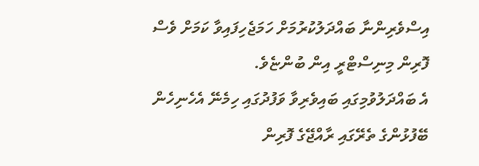އިސްވެރިންނާ ބައްދަލުކުރުމަށް ހަމަޖެހިފައިވާ ކަމަށް ވެސް ފޮރިން މިނިސްޓްރީ އިން ބުންޏެވެ.
އެ ބައްދަލުވުމިގައި ބައިވެރިވާ ވަފުދުގައި ހިމެނޭ އެހެނިހެން ބޭފުޅުންގެ ތެރޭގައި ރާއްޖޭގެ ފޮރިން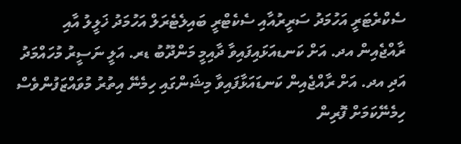ސެކްރެޓަރީ އަހުމަދު ސަރީރުއާއި ސެކެޓްރީ ބައިލެޓެރަލް އަހުމަދު ޚަލީލު އާއި ރާއްޖެއިން އދ. އަށް ކަނޑއަޅައިފައިވާ ދާއިމީ މަންދޫބު ޑރ. އަލީ ނަސީރު މުހައްމަދު އަދި އދ. އަށް ރާއްޖެއިން ކަނޑައަޅާފައިވާ މިޝަންގައި ހިމެނޭ އިތުރު މުވައްޒަފުންވެސް ހިމެނޭކަމަށް ފޮރިން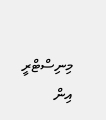މިނިސްޓްރީ އިން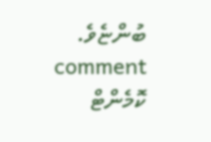ބުންޏެވެ.
comment ކޮމެންޓް